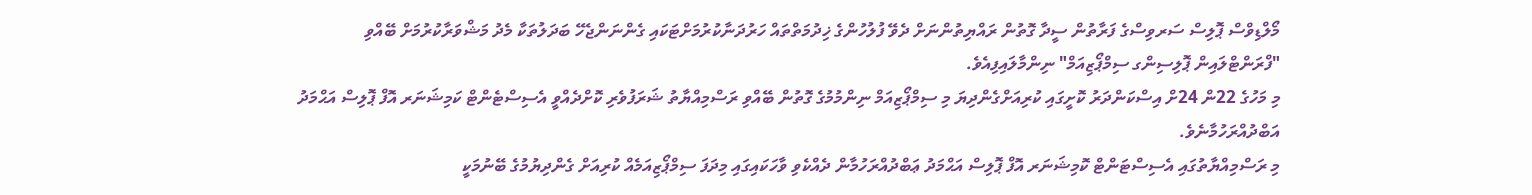މޯލްޑިވްސް ޕޮލިސް ސަރވިސްގެ ފަރާތުން ސީދާ ގޮތުން ރައްޔިތުންނަށް ދެވޭ ފުލުހުންގެ ޚިދުމަތްތައް ހަރުދަނާކުރުމަށްޓަކައި ގެންނަންޖެހޭ ބަދަލުތަކާ މެދު މަޝްވަރާކުރުމަށް ބޭއްވި "ފްރަންޓްލައިން ޕޮލިސިންގ ސިމްޕޯޒިއަމް" ނިންމާލައިފިއެވެ.
މި މަހުގެ 22ން 24ށް އިސްކަންދަރު ކޮށީގައި ކުރިއަށްގެންދިޔަ މި ސިމްޕޯޒިއަމް ނިންމުމުގެ ގޮތުން ބޭއްވި ރަސްމިއްޔާތު ޝަރަފުވެރި ކޮށްދެއްވީ އެސިސްޓެންޓް ކަމިޝަނަރ އޮފް ޕޮލިސް އަޙްމަދު އަބްދުއްރަހުމާނެވެ.
މި ރަސްމިއްޔާތުގައި އެސިސްޓަންޓް ކޮމިޝަނަރ އޮފް ޕޮލިސް އަޙްމަދު ޢަބްދުއްރަހުމާން ދެއްކެވި ވާހަކައިގައި މިދަފަ ސިމްޕޯޒިއަމެއް ކުރިއަށް ގެންދިޔުމުގެ ބޭނުމަކީ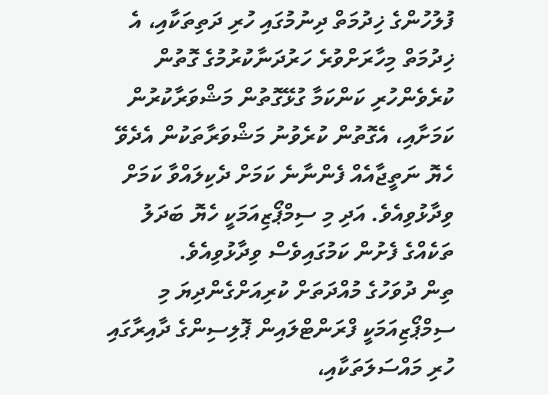ފުލުހުންގެ ޚިދުމަތް ދިނުމުގައި ހުރި ދަތިތަކާއި، އެ ޚިދުމަތް މިހާރަށްވުރެ ހަރުދަނާކުރުމުގެ ގޮތުން ކުރެވެންހުރި ކަންކަމާ ގުޅޭގޮތުން މަޝްވަރާކުރުން ކަމަށާއި، އެގޮތުން ކުރެވުނު މަޝްވަރާތަކުން އެދެވޭ ހެޔޮ ނަތީޖާއެއް ފެންނާނެ ކަމަށް ދެކިލައްވާ ކަމަށް ވިދާޅުވިއެވެ. އަދި މި ސިމްޕޯޒިއަމަކީ ހެޔޮ ބަދަލު ތަކެއްގެ ފެށުން ކަމުގައިވެސް ވިދާޅުވިއެވެ.
ތިން ދުވަހުގެ މުއްދަތަށް ކުރިއަށްގެންދިޔަ މި ސިމްޕޯޒިއަމަކީ ފްރަންޓްލައިން ޕޮލިސިންގެ ދާއިރާގައި ހުރި މައްސަލަތަކާއި،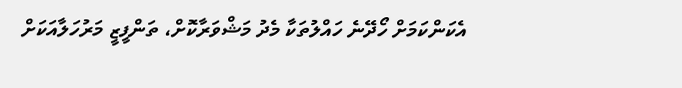އެކަންކަމަށް ހޯދޭނެ ހައްލުތަކާ މެދު މަޝްވަރާކޮށް، ތަންފީޒީ މަރުހަލާއަކަށް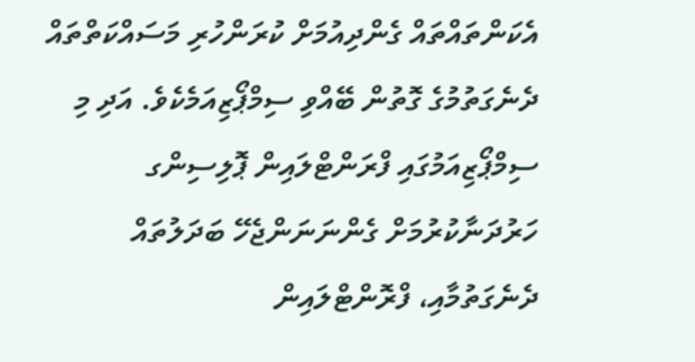އެކަންތައްތައް ގެންދިއުމަށް ކުރަންހުރި މަސައްކަތްތައް ދެނެގަތުމުގެ ގޮތުން ބޭއްވި ސިމްޕޯޒިއަމެކެވެ. އަދި މި ސިމްޕޯޒިއަމުގައި ފްރަންޓްލައިން ޕޮލިސިންގ ހަރުދަނާކުރުމަށް ގެންނަނަންޖެހޭ ބަދަލުތައް ދެނެގަތުމާއި، ފްރޮންޓްލައިން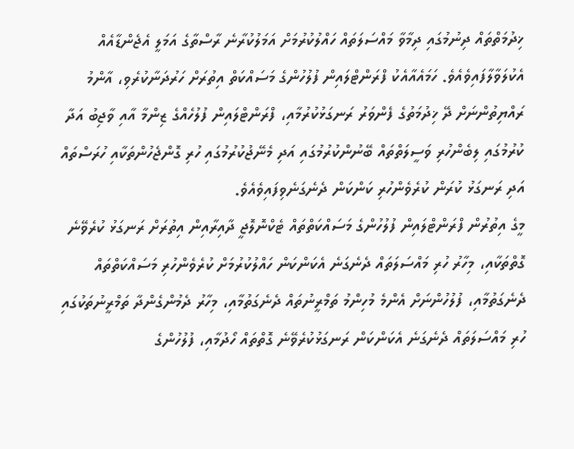ޚިދުމަތްތައް ދިނުމުގައި ދިމާވާ މައްސަލަތައް ހައްލުކުރުމަށް އަމަލުކުރާނެ ރާސްތާގެ އަމަލީ އެޖެންޑާއެއް އެކުލަވާލާފައިވެއެވެ. ހަމައެއާއެކު ފްރަންޓްލައިން ފުލުހުންގެ މަސައްކަތް އިތުރަށް ހަރުދަނާކުރެވި، އާންމު ރައްޔިތުންނަށް ދޭ ޚިދުމަތުގެ ފެންވަރު ރަނގަޅުކުރުމާއި، ފްރަންޓްލައިން ފުލުހެއްގެ ޒިންމާ އާއި ވާޖިބު އަދާ ކުރުމުގައި ލިބެންހުރި ވަސީލަތްތައް ބޭނުންކުރުމުގައި އަދި މެނޭޖުކުރުމުގައި ހުރި ގޮންޖެހުންތަކާއި ހުރަސްތައް އަދި ރަނގަޅު ކުރަން ކުރެވެންހުރި ކަންކަން ދެނެގަނެވިފައިވެއެވެ.
މީގެ އިތުރުން ފްރަންޓްލައިން ފުލުހުންގެ މަސައްކަތްތައް ޓެކްނޮލޮޖީ ދާއިރާއިން އިތުރަށް ރަނގަޅު ކުރެވޭނެ ގޮތްތަކާއި، މިހާރު ހުރި މައްސަލަތައް ދެނެގަނެ އެކަންކަން ހައްލުކުރުމަށް ކުރެވެންހުރި މަސައްކަތްތައް ދެނެގަތުމާއި، ފުލުހުންނަށް އެންމެ މުހިންމު ތަމްރީނުތައް ދެނެގަތުމާއި، މިހާރު ދެމުންގެންދާ ތަމްރީނުތަކުގައި ހުރި މައްސަލަތައް ދެނެގަނެ އެކަންކަން ރަނގަޅުކުރެވޭނެ ގޮތްތައް ހޯދުމާއި، ފުލުހުންގެ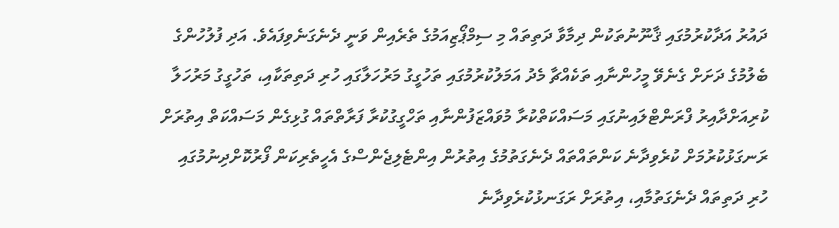ދައުރު އަދާކުރުމުގައި ޤާނޫނުތަކުން ދިމާވާ ދަތިތައް މި ސިމްޕޯޒިއަމުގެ ތެރެއިން ވަނީ ދެނެގަނެވިފައެވެ. އަދި ފުލުހުންގެ ބެލުމުގެ ދަށަށް ގެނެވޭ މީހުންނާއި ތަކެއްޗާ މެދު އަމަލުކުރުމުގައި ތަހުގީގު މަރުހަލާގައި ހުރި ދަތިތަކާއި، ތަހުގީގު މަރުހަލާ ކުރިއަށްދާއިރު ފްރަންޓްލައިނުގައި މަސައްކަތްކުރާ މުވައްޒަފުންނާއި ތަހްގީގުކުރާ ފަރާތްތައް ގުޅިގެން މަސައްކަތް އިތުރަށް ރަނގަޅުކުރުމަށް ކުރެވިދާނެ ކަންތައްތައް ދެނެގަތުމުގެ އިތުރުން އިންޓެލިޖެންސްގެ އެހީތެރިކަން ފޯރުކޮށްދިނުމުގައި ހުރި ދަތިތައް ދެނެގަތުމާއި، އިތުރަށް ރަގަނޅުކުރެވިދާނެ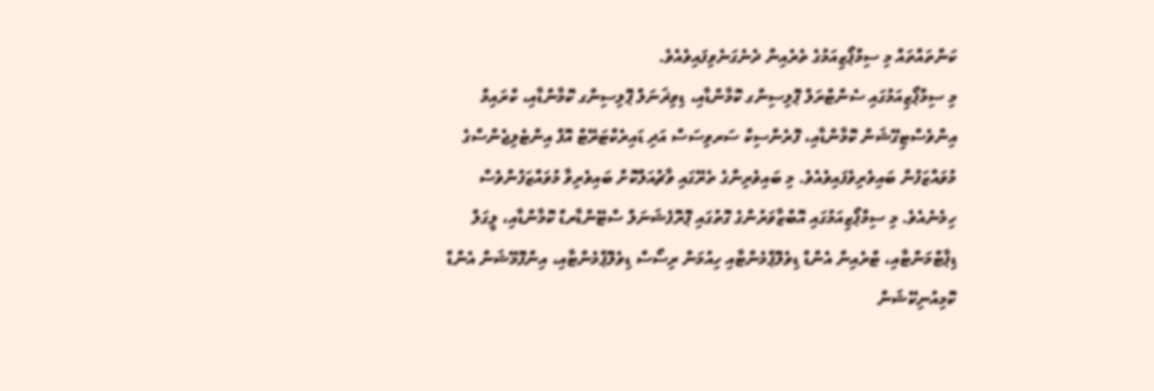ކަންތައްތައް މި ސިމްޕޯޒިއަމުގެ ތެރެއިން ދެނެގަނެވިފައިވެއެވެ.
މި ސިމްޕޯޒިއަމުގައި ސެންޓްރަލް ޕޮލިސިންގ ކޮމާންޑާއި، ޑިވިޜަނަލް ޕޮލިސިންގ ކޮމާންޑާއި، ކްރައިމް އިންވެސްޓިގޭޝަން ކޮމާންޑާއި، ފޮރެންސިކް ސަރވިސަސް އަދި ޑައިރެކްޓަރޭޓް އޮފް އިންޓެލިޖެންސްގެ މުވައްޒަފުން ބައިވެރިވެފައިވެއެވެ. މި ބައިވެރިންގެ ތެރޭގައި ވާޗުއަލްކޮށް ބައިވެރިވާ މުވައްޒަފުންވެސް ހިމެނެއެވެ. މި ސިމްޕޯޒިއަމުގައި އޮބްޒާވަރުންގެ ގޮތުގައި ޕޮރޮފެޝަނަލް ސްޓޭންޑާރޑް ކޮމާންޑާއި، ލީގަލް ޑިޕާޓްމަންޓާއި، ޓްރެއިން އެންޑް ޑިވެލޮޕްމެންޓާއި ހިއުމަން ރިސޯސް ޑިވެލޮޕްމެންޓާއި، އިންފޮމޭޝަން އެންޑް ކޮމިއުނިކޭޝަން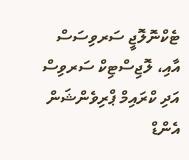ޓެކްނޮލޮޖީ ސަރވިސަސް އާއި، ލޮޖިސްޓިކް ސަރވިސް އަދި ކްރައިމް ޕްރިވެންޝަން އެންޑް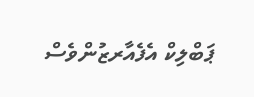ޕަބްލިކް އެފެއާރޒުންވެސް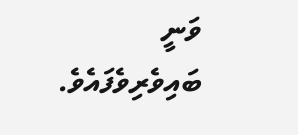ވަނީ ބައިވެރިވެފައެވެ.